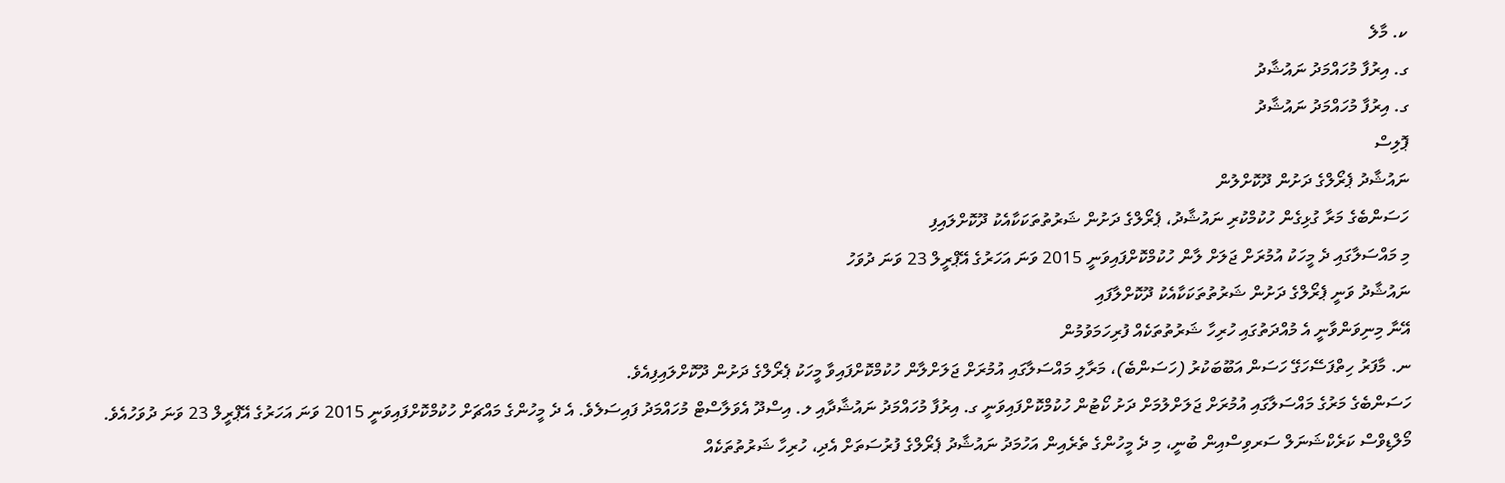ކ. މާލެ
ގ. އިރުފާ މުހައްމަދު ނައުޝާދު
ގ. އިރުފާ މުހައްމަދު ނައުޝާދު
ޕޮލިސް
ނައުޝާދު ޕެރޯލްގެ ދަށުން ދޫކޮށްލުން
ހަސަންބެގެ މަރާ ގުޅިގެން ހުކުމްކުރި ނައުޝާދު، ޕެރޯލްގެ ދަށުން ޝަރުތުތަކަކާއެކު ދޫކޮށްލައިފި
މި މައްސަލާގައި ދެ މީހަކު އުމުރަށް ޖަލަށް ލާން ހުކުމްކޮށްފައިވަނީ 2015 ވަނަ އަހަރުގެ އޭޕްރީލް 23 ވަނަ ދުވަހު
ނައުޝާދު ވަނީ ޕެރޯލްގެ ދަށުން ޝަރުތުތަކަކާއެކު ދޫކޮށްލާފައި
އޭނާ މިނިވަންވާނީ އެ މުއްދަތުގައި ހުރިހާ ޝަރުތުތަކެއް ފުރިހަމަވުމުން
ނ. މާފަރު ހިތްފަސޭހަގޭ ހަސަން އަބޫބަކުރު (ހަސަންބެ)، މަރާލި މައްސަލާގައި އުމުރަށް ޖަލަށްލާން ހުކުމްކޮށްފައިވާ މީހަކު ޕެރޯލްގެ ދަށުން ދޫކޮށްލައިފިއެވެ.
ހަސަންބެގެ މަރުގެ މައްސަލާގައި އުމުރަށް ޖަލަށްލުމަށް ދަށު ކޯޓުން ހުކުމްކޮށްފައިވަނީ ގ. އިރުފާ މުހައްމަދު ނައުޝާދާއި ލ. އިސްދޫ އެވަލާސްޓް މުހައްމަދު ފައިސަލެވެ. އެ ދެ މީހުންގެ މައްޗަށް ހުކުމްކޮށްފައިވަނީ 2015 ވަނަ އަހަރުގެ އޭޕްރީލް 23 ވަނަ ދުވަހުއެވެ.
މޯލްޑިވްސް ކަރެކްޝަނަލް ސަރވިސްއިން ބުނީ، މި ދެ މީހުންގެ ތެރެއިން އަހުމަދު ނައުޝާދު ޕެރޯލްގެ ފުރުސަތަށް އެދި، ހުރިހާ ޝަރުތުތަކެއް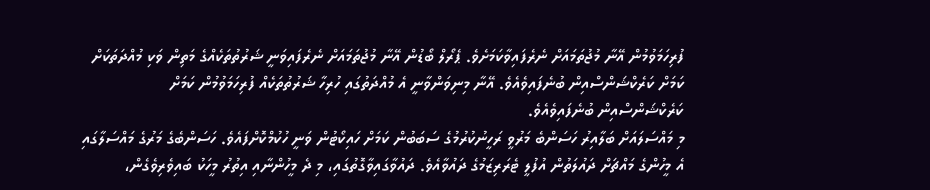ފުރިހަމަވުމުން އޭނާ މުޖުތަމައަށް ނެރެފައިވާކަމަށެވެ. ޕެރޯލް ބޯޑުން އޭނާ މުޖުތަމައަށް ނެރެފައިވަނީ ޝަރުތުތަކެއްގެ މަތިން ވަކި މުއްދަތަކަށް ކަމަށް ކަރެކްޝަންސްއިން ބުނެފައިވެއެވެ. އޭނާ މިނިވަންވާނީ އެ މުއްދަތުގައި ހުރިހާ ޝަރުތުތަކެއް ފުރިހަމަވުމުން ކަމަށް ކަރެކްޝަންސްއިން ބުނެފައިވެއެވެ.
މި މައްސަލައަށް ބަލާއިރު ހަސަންބެ މަރުވީ ރަހީނުކުރުމުގެ ސަބަބުން ކަމަށް ހައިކޯޓުން ވަނީ ހުކުމްކޮށްފައެވެ. ހަސަންބެގެ މަރުގެ މައްސަލާގައި އެ މީހުންގެ މައްޗަށް ދައުލަތުން އުފުލީ ޓެރަރިޒަމުގެ ދައުވާއެވެ. ދައުވާގައިވާގޮތުގައި، މި ދެ މީހުންނާއި އިތުރު މީހަކު ބައިވެރިވެގެން،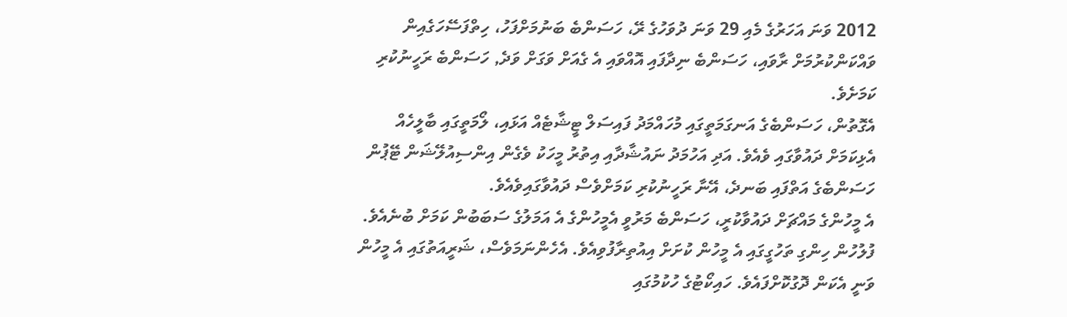2012 ވަނަ އަހަރުގެ މެއި 29 ވަނަ ދުވަހުގެ ރޭ، ހަސަންބެ ބަނުމަށްފަހު، ހިތްފަސޭހަގެއިން ވައްކަންކުރުމަށް ރާވައި، ހަސަންބެ ނިދާފައި އޮއްވައި އެ ގެއަށް ވަގަށް ވަދެ, ހަސަންބެ ރަހީނުކުރި ކަމަށެވެ.
އެގޮތުން، ހަސަންބެގެ އަނގަމަތީގައި މުހައްމަދު ފައިސަލް ޓީޝާޓެއް އަޅައި، ލޯމަތީގައި ބާލީހެއް އެޅިކަމަށް ދައުވާގައި ވެއެވެ. އަދި އަހުމަދު ނައުޝާދާއި އިތުރު މީހަކު ވެގެން އިންސިއުލޭޝަން ޓޭޕުން ހަސަންބެގެ އަތްފައި ބަނދެ، އޭނާ ރަހީނުކުރި ކަމަށްވެސް ދައުވާގައިވެއެވެ.
އެ މީހުންގެ މައްޗަށް ދައުވާކުރީ، ހަސަންބެ މަރުވީ އެމީހުންގެ އެ އަމަލުގެ ސަބަބުން ކަމަށް ބުނެއެވެ. ފުލުހުން ހިންގި ތަހުގީގައި އެ މީހުން ކުށަށް އިއުތިރާފުވިއެވެ. އެހެންނަމަވެސް، ޝަރީއަތުގައި އެ މީހުން ވަނީ އެކަން ދޮގުކޮށްފައެވެ. ހައިކޯޓުގެ ހުކުމުގައި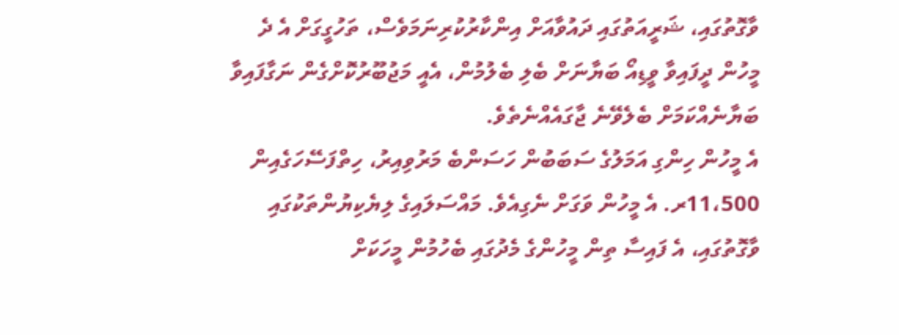ވާގޮތުގައި، ޝަރީއަތުގައި ދައުވާއަށް އިންކާރުކުރިނަމަވެސް، ތަހުގީގަށް އެ ދެ މީހުން ދީފައިވާ ވީޑިއޯ ބަޔާނަށް ބެލި ބެލުމުން، އެއީ މަޖުބޫރުކޮށްގެން ނަގާފައިވާ ބަޔާނެއްކަމަށް ބެލެވޭނެ ޖާގައެއްނެތެވެ.
އެ މީހުން ހިންގި އަމަލުގެ ސަބަބުން ހަސަންބެ މަރުވިއިރު، ހިތްފަސޭހަގެއިން 11،500ރ. އެ މީހުން ވަގަށް ނެގިއެވެ. މައްސަލައިގެ ލިޔެކިޔުންތަކުގައި ވާގޮތުގައި، އެ ފައިސާ ތިން މީހުންގެ މެދުގައި ބެހުމުން މީހަކަށް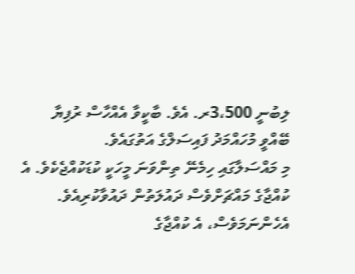ލިބުނީ 3،500ރ. އެވެ. ބާކީވާ އެއްހާސް ރުފިޔާ ބޭއްވީ މުހައްމަދު ފައިސަލްގެ އަތުގައެވެ.
މި މައްސަލާގައި ހިމެނޭ ތިންވަނަ މީހަކީ ކުޑަކުއްޖެކެވެ. އެ ކުއްޖާގެ މައްޗަށްވެސް ދައުލަތުން ދައުވާކުރިއެވެ. އެހެންނަމަވެސް، އެ ކުއްޖާގެ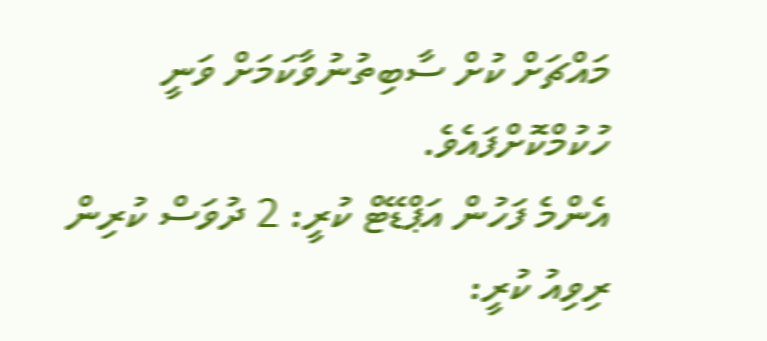މައްޗަށް ކުށް ސާބިތުނުވާކަމަށް ވަނީ ހުކުމްކޮށްފައެވެ.
އެންމެ ފަހުން އަޕްޑޭޓް ކުރީ: 2 ދުވަސް ކުރިން
ރިވިއު ކުރީ: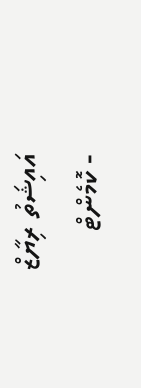އައިޝަތު ރިޔާޒް
- ކޮމެންޓް